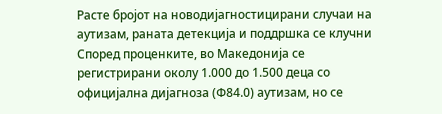Расте бројот на новодијагностицирани случаи на аутизам, раната детекција и поддршка се клучни
Според проценките, во Македонија се регистрирани околу 1.000 до 1.500 деца со официјална дијагноза (Ф84.0) аутизам, но се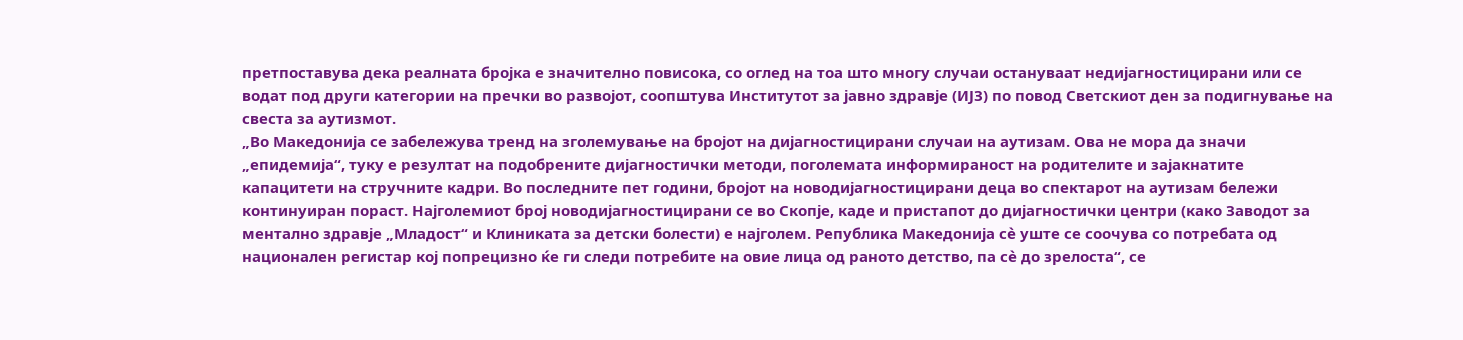претпоставува дека реалната бројка е значително повисока, со оглед на тоа што многу случаи остануваат недијагностицирани или се водат под други категории на пречки во развојот, соопштува Институтот за јавно здравје (ИЈЗ) по повод Светскиот ден за подигнување на свеста за аутизмот.
„Во Македонија се забележува тренд на зголемување на бројот на дијагностицирани случаи на аутизам. Ова не мора да значи „епидемија“, туку е резултат на подобрените дијагностички методи, поголемата информираност на родителите и зајакнатите капацитети на стручните кадри. Во последните пет години, бројот на новодијагностицирани деца во спектарот на аутизам бележи континуиран пораст. Најголемиот број новодијагностицирани се во Скопје, каде и пристапот до дијагностички центри (како Заводот за ментално здравје „Младост“ и Клиниката за детски болести) е најголем. Република Македонија сè уште се соочува со потребата од национален регистар кој попрецизно ќе ги следи потребите на овие лица од раното детство, па сè до зрелоста“, се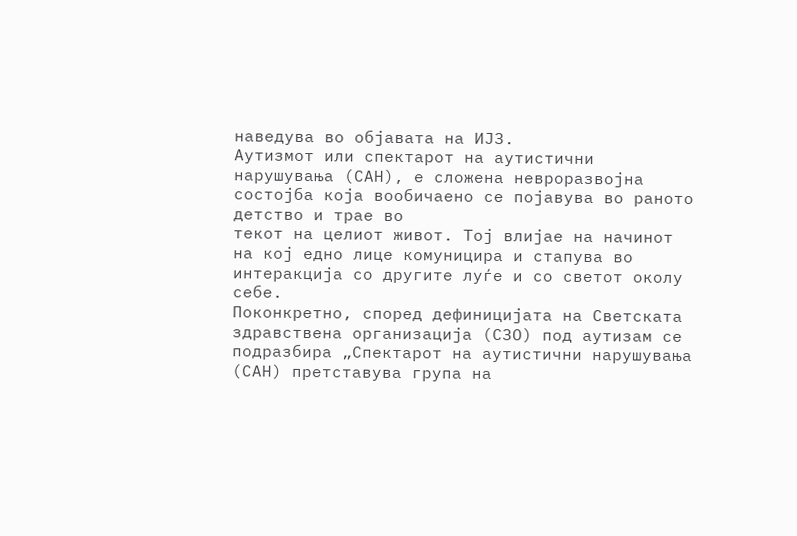наведува во објавата на ИЈЗ.
Аутизмот или спектарот на аутистични нарушувања (САН), е сложена невроразвојна состојба која вообичаено се појавува во раното детство и трае во
текот на целиот живот. Тој влијае на начинот на кој едно лице комуницира и стапува во интеракција со другите луѓе и со светот околу себе.
Поконкретно, според дефиницијата на Светската здравствена организација (СЗО) под аутизам се подразбира „Спектарот на аутистични нарушувања (САН) претставува група на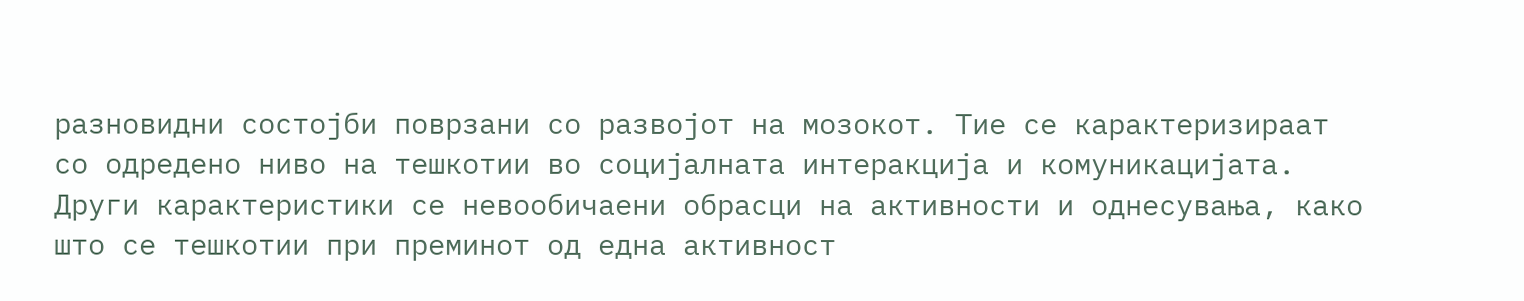разновидни состојби поврзани со развојот на мозокот. Тие се карактеризираат со одредено ниво на тешкотии во социјалната интеракција и комуникацијата. Други карактеристики се невообичаени обрасци на активности и однесувања, како што се тешкотии при преминот од една активност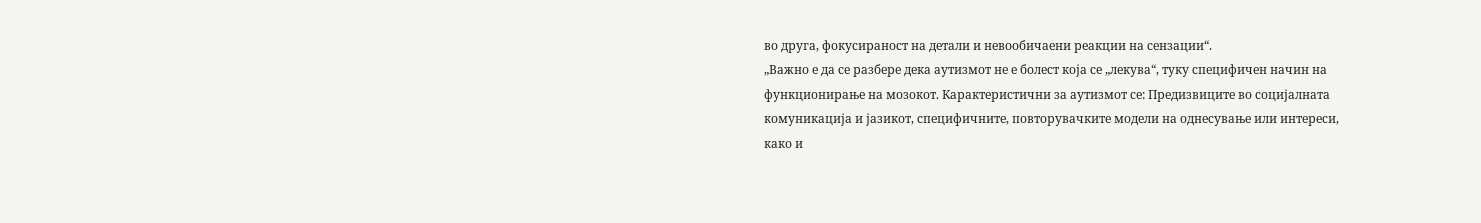во друга, фокусираност на детали и невообичаени реакции на сензации“.
„Важно е да се разбере дека аутизмот не е болест која се „лекува“, туку специфичен начин на функционирање на мозокот. Карактеристични за аутизмот се: Предизвиците во социјалната комуникација и јазикот, специфичните, повторувачките модели на однесување или интереси, како и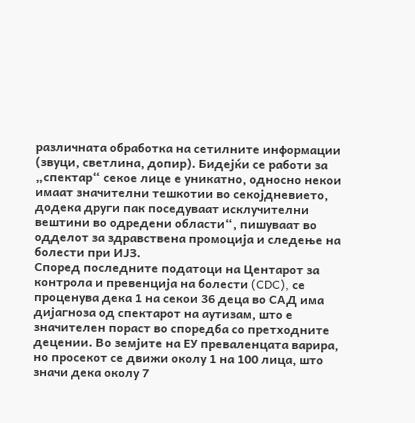различната обработка на сетилните информации (звуци, светлина, допир). Бидејќи се работи за „спектар“ секое лице е уникатно, односно некои имаат значителни тешкотии во секојдневието, додека други пак поседуваат исклучителни вештини во одредени области“, пишуваат во одделот за здравствена промоција и следење на болести при ИЈЗ.
Според последните податоци на Центарот за контрола и превенција на болести (CDC), се проценува дека 1 на секои 36 деца во САД има дијагноза од спектарот на аутизам, што е значителен пораст во споредба со претходните децении. Во земјите на ЕУ преваленцата варира, но просекот се движи околу 1 на 100 лица, што значи дека околу 7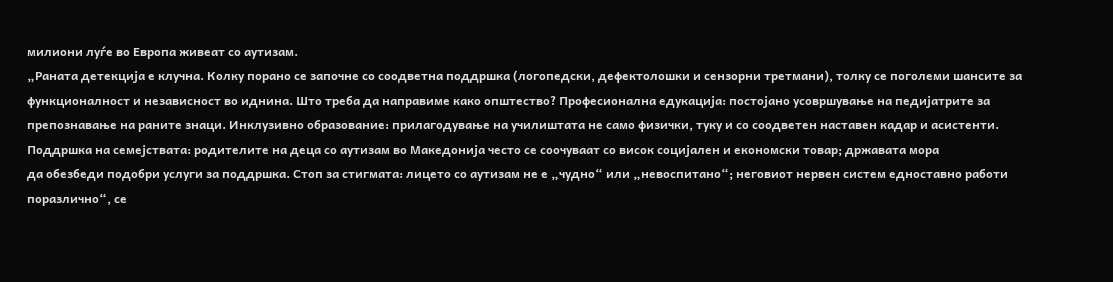милиони луѓе во Европа живеат со аутизам.
„Раната детекција е клучна. Колку порано се започне со соодветна поддршка (логопедски, дефектолошки и сензорни третмани), толку се поголеми шансите за функционалност и независност во иднина. Што треба да направиме како општество? Професионална едукација: постојано усовршување на педијатрите за препознавање на раните знаци. Инклузивно образование: прилагодување на училиштата не само физички, туку и со соодветен наставен кадар и асистенти. Поддршка на семејствата: родителите на деца со аутизам во Македонија често се соочуваат со висок социјален и економски товар; државата мора
да обезбеди подобри услуги за поддршка. Стоп за стигмата: лицето со аутизам не е „чудно“ или „невоспитано“; неговиот нервен систем едноставно работи поразлично“, се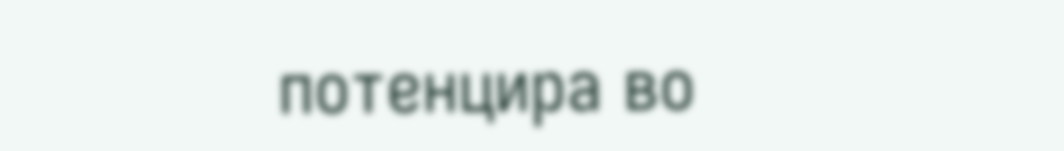потенцира во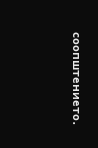соопштението.